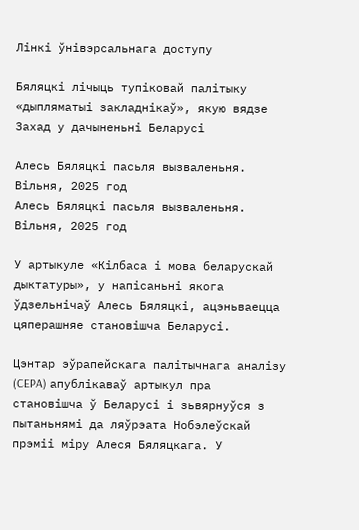Лінкі ўнівэрсальнага доступу

Бяляцкі лічыць тупіковай палітыку «дыпляматыі закладнікаў», якую вядзе Захад у дачыненьні Беларусі

Алесь Бяляцкі пасьля вызваленьня. Вільня, 2025 год
Алесь Бяляцкі пасьля вызваленьня. Вільня, 2025 год

У артыкуле «Кілбаса і мова беларускай дыктатуры», у напісаньні якога ўдзельнічаў Алесь Бяляцкі, ацэньваецца цяперашняе становішча Беларусі.

Цэнтар эўрапейскага палітычнага аналізу (CEPA) апублікаваў артыкул пра становішча ў Беларусі і зьвярнуўся з пытаньнямі да ляўрэата Нобэлеўскай прэміі міру Алеся Бяляцкага. У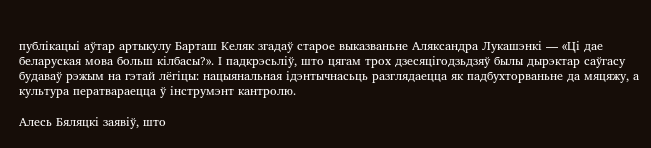публікацыі аўтар артыкулу Барташ Келяк згадаў старое выказваньне Аляксандра Лукашэнкі — «Ці дае беларуская мова больш кілбасы?». І падкрэсьліў, што цягам трох дзесяцігодзьдзяў былы дырэктар саўгасу будаваў рэжым на гэтай лёгіцы: нацыянальная ідэнтычнасьць разглядаецца як падбухторваньне да мяцяжу, а культура ператвараецца ў інструмэнт кантролю.

Алесь Бяляцкі заявіў, што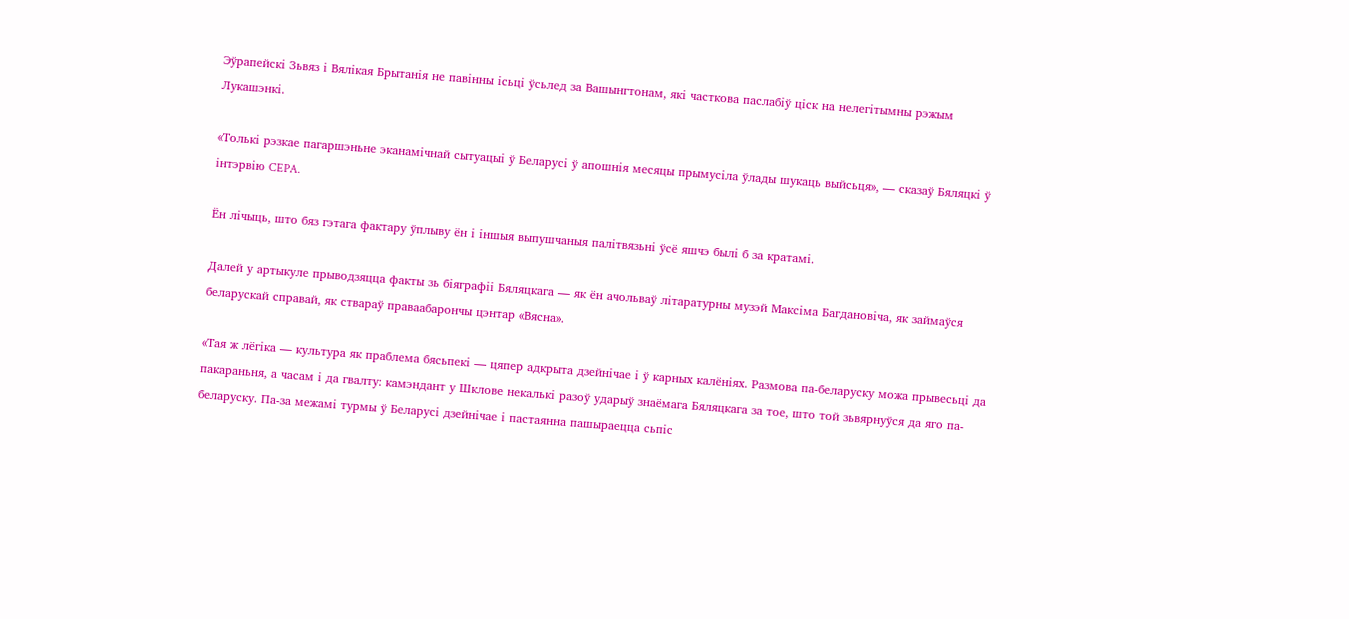Эўрапейскі Зьвяз і Вялікая Брытанія не павінны ісьці ўсьлед за Вашынгтонам, які часткова паслабіў ціск на нелегітымны рэжым Лукашэнкі.

«Толькі рэзкае пагаршэньне эканамічнай сытуацыі ў Беларусі ў апошнія месяцы прымусіла ўлады шукаць выйсьця», — сказаў Бяляцкі ў інтэрвію CEPA.

Ён лічыць, што бяз гэтага фактару ўплыву ён і іншыя выпушчаныя палітвязьні ўсё яшчэ былі б за кратамі.

Далей у артыкуле прыводзяцца факты зь біяграфіі Бяляцкага — як ён ачольваў літаратурны музэй Максіма Багдановіча, як займаўся беларускай справай, як ствараў праваабарончы цэнтар «Вясна».

«Тая ж лёгіка — культура як праблема бясьпекі — цяпер адкрыта дзейнічае і ў карных калёніях. Размова па-беларуску можа прывесьці да пакараньня, а часам і да гвалту: камэндант у Шклове некалькі разоў ударыў знаёмага Бяляцкага за тое, што той зьвярнуўся да яго па-беларуску. Па-за межамі турмы ў Беларусі дзейнічае і пастаянна пашыраецца сьпіс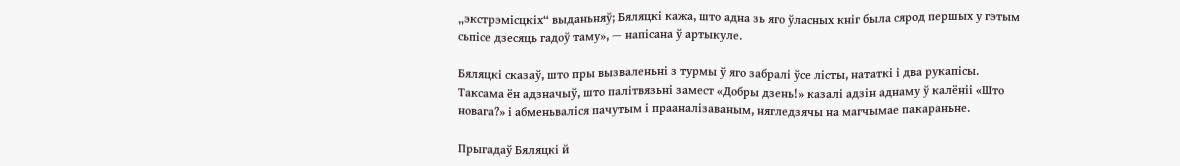„экстрэмісцкіх“ выданьняў; Бяляцкі кажа, што адна зь яго ўласных кніг была сярод першых у гэтым сьпісе дзесяць гадоў таму», — напісана ў артыкуле.

Бяляцкі сказаў, што пры вызваленьні з турмы ў яго забралі ўсе лісты, нататкі і два рукапісы. Таксама ён адзначыў, што палітвязьні замест «Добры дзень!» казалі адзін аднаму ў калёніі «Што новага?» і абменьваліся пачутым і прааналізаваным, нягледзячы на магчымае пакараньне.

Прыгадаў Бяляцкі й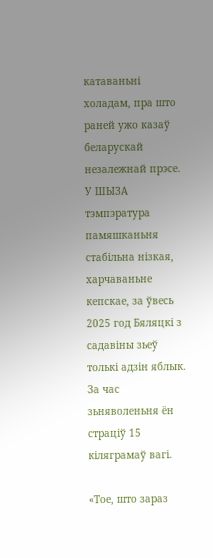катаваньні холадам, пра што раней ужо казаў беларускай незалежнай прэсе. У ШЫЗА тэмпэратура памяшканьня стабільна нізкая, харчаваньне кепскае, за ўвесь 2025 год Бяляцкі з садавіны зьеў толькі адзін яблык. За час зьняволеньня ён страціў 15 кіляграмаў вагі.

«Тое, што зараз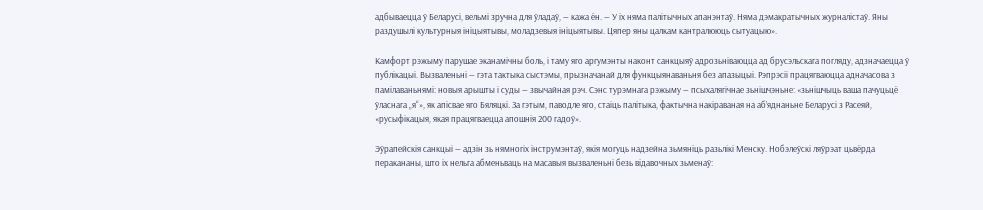адбываецца ў Беларусі, вельмі зручна для ўладаў, — кажа ён. — У іх няма палітычных апанэнтаў. Няма дэмакратычных журналістаў. Яны раздушылі культурныя ініцыятывы, моладзевыя ініцыятывы. Цяпер яны цалкам кантралююць сытуацыю».

Камфорт рэжыму парушае эканамічны боль, і таму яго аргумэнты наконт санкцыяў адрозьніваюцца ад брусэльскага погляду, адзначаецца ў публікацыі. Вызваленьні — гэта тактыка сыстэмы, прызначанай для функцыянаваньня без апазыцыі. Рэпрэсіі працягваюцца адначасова з памілаваньнямі: новыя арышты і суды — звычайная рэч. Сэнс турэмнага рэжыму — псыхалягічнае зьнішчэньне: «зьнішчыць ваша пачуцьцё ўласнага „я“», як апісвае яго Бяляцкі. За гэтым, паводле яго, стаіць палітыка, фактычна накіраваная на аб’яднаньне Беларусі з Расеяй, «русыфікацыя, якая працягваецца апошнія 200 гадоў».

Эўрапейскія санкцыі — адзін зь нямногіх інструмэнтаў, якія могуць надзейна зьмяніць разьлікі Менску. Нобэлеўскі ляўрэат цьвёрда перакананы, што іх нельга абменьваць на масавыя вызваленьні безь відавочных зьменаў: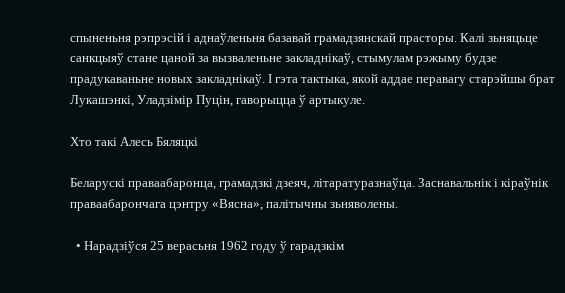спыненьня рэпрэсій і аднаўленьня базавай грамадзянскай прасторы. Калі зьняцьце санкцыяў стане цаной за вызваленьне закладнікаў, стымулам рэжыму будзе прадукаваньне новых закладнікаў. І гэта тактыка, якой аддае перавагу старэйшы брат Лукашэнкі, Уладзімір Пуцін, гаворыцца ў артыкуле.

Хто такі Алесь Бяляцкі

Беларускі праваабаронца, грамадзкі дзеяч, літаратуразнаўца. Заснавальнік і кіраўнік праваабарончага цэнтру «Вясна», палітычны зьняволены.

  • Нарадзіўся 25 верасьня 1962 году ў гарадзкім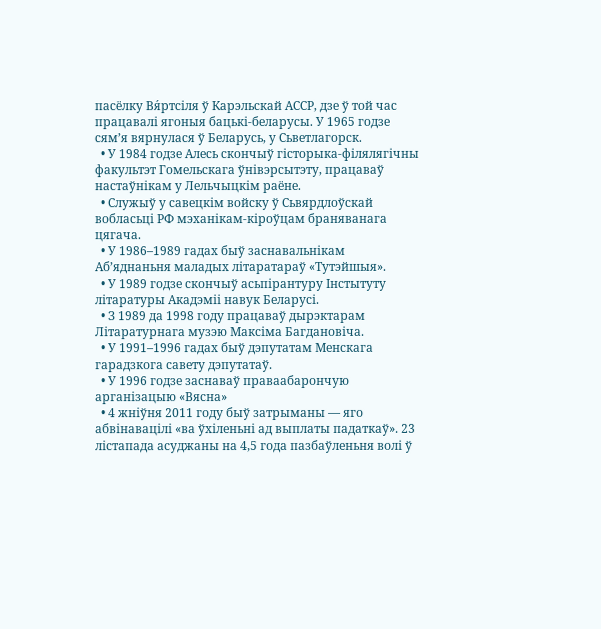пасёлку Вя́ртсіля ў Карэльскай АССР, дзе ў той час працавалі ягоныя бацькі-беларусы. У 1965 годзе сям’я вярнулася ў Беларусь, у Сьветлагорск.
  • У 1984 годзе Алесь скончыў гісторыка-філялягічны факультэт Гомельскага ўнівэрсытэту, працаваў настаўнікам у Лельчыцкім раёне.
  • Служыў у савецкім войску ў Сьвярдлоўскай вобласьці РФ мэханікам-кіроўцам браняванага цягача.
  • У 1986–1989 гадах быў заснавальнікам Аб’яднаньня маладых літаратараў «Тутэйшыя».
  • У 1989 годзе скончыў асьпірантуру Інстытуту літаратуры Акадэміі навук Беларусі.
  • З 1989 да 1998 году працаваў дырэктарам Літаратурнага музэю Максіма Багдановіча.
  • У 1991–1996 гадах быў дэпутатам Менскага гарадзкога савету дэпутатаў.
  • У 1996 годзе заснаваў праваабарончую арганізацыю «Вясна»
  • 4 жніўня 2011 году быў затрыманы — яго абвінавацілі «ва ўхіленьні ад выплаты падаткаў». 23 лістапада асуджаны на 4,5 года пазбаўленьня волі ў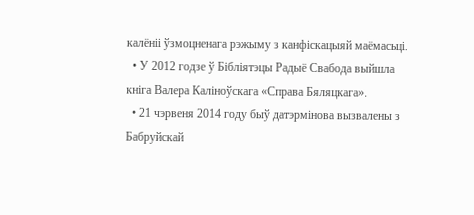калёніі ўзмоцненага рэжыму з канфіскацыяй маёмасьці.
  • У 2012 годзе ў Бібліятэцы Радыё Свабода выйшла кніга Валера Каліноўскага «Справа Бяляцкага».
  • 21 чэрвеня 2014 году быў датэрмінова вызвалены з Бабруйскай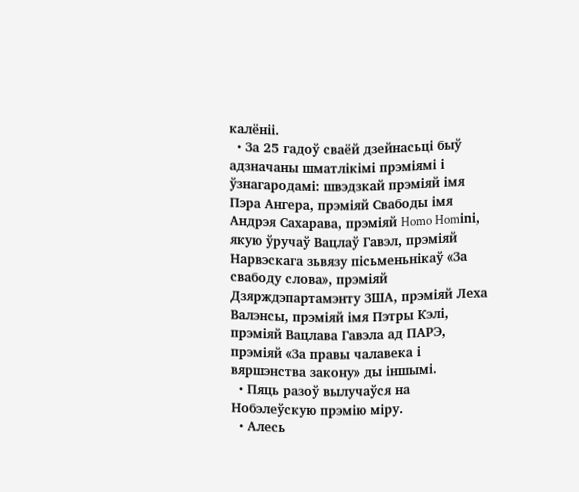калёніі.
  • За 25 гадоў сваёй дзейнасьці быў адзначаны шматлікімі прэміямі і ўзнагародамі: швэдзкай прэміяй імя Пэра Ангера, прэміяй Свабоды імя Андрэя Сахарава, прэміяй Homo Homіnі, якую ўручаў Вацлаў Гавэл, прэміяй Нарвэскага зьвязу пісьменьнікаў «За свабоду слова», прэміяй Дзярждэпартамэнту ЗША, прэміяй Леха Валэнсы, прэміяй імя Пэтры Кэлі, прэміяй Вацлава Гавэла ад ПАРЭ, прэміяй «За правы чалавека і вяршэнства закону» ды іншымі.
  • Пяць разоў вылучаўся на Нобэлеўскую прэмію міру.
  • Алесь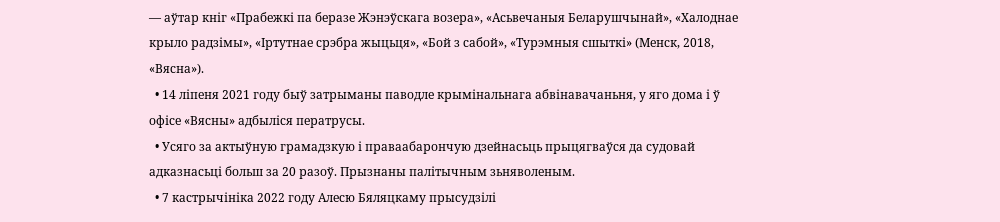— аўтар кніг «Прабежкі па беразе Жэнэўскага возера», «Асьвечаныя Беларушчынай», «Халоднае крыло радзімы», «Іртутнае срэбра жыцьця», «Бой з сабой», «Турэмныя сшыткі» (Менск, 2018, «Вясна»).
  • 14 ліпеня 2021 году быў затрыманы паводле крымінальнага абвінавачаньня, у яго дома і ў офісе «Вясны» адбыліся ператрусы.
  • Усяго за актыўную грамадзкую і праваабарончую дзейнасьць прыцягваўся да судовай адказнасьці больш за 20 разоў. Прызнаны палітычным зьняволеным.
  • 7 кастрычініка 2022 году Алесю Бяляцкаму прысудзілі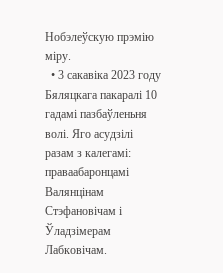Нобэлеўскую прэмію міру.
  • 3 сакавіка 2023 году Бяляцкага пакаралі 10 гадамі пазбаўленьня волі. Яго асудзілі разам з калегамі: праваабаронцамі Валянцінам Стэфановічам і Ўладзімерам Лабковічам.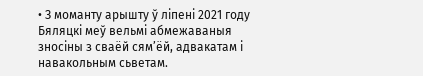• З моманту арышту ў ліпені 2021 году Бяляцкі меў вельмі абмежаваныя зносіны з сваёй сямʼёй, адвакатам і навакольным сьветам.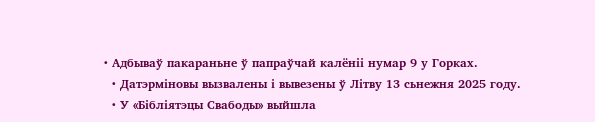• Адбываў пакараньне ў папраўчай калёніі нумар 9 у Горках.
  • Датэрміновы вызвалены і вывезены ў Літву 13 сьнежня 2025 году.
  • У «Бібліятэцы Свабоды» выйшла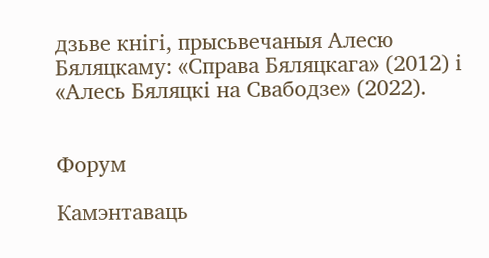дзьве кнігі, прысьвечаныя Алесю Бяляцкаму: «Справа Бяляцкага» (2012) і «Алесь Бяляцкі на Свабодзе» (2022).


Форум

Камэнтаваць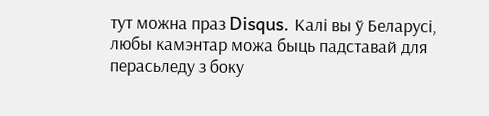тут можна праз Disqus. Калі вы ў Беларусі, любы камэнтар можа быць падставай для перасьледу з боку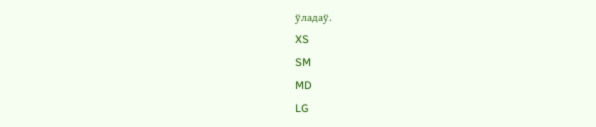ўладаў.
XS
SM
MD
LG